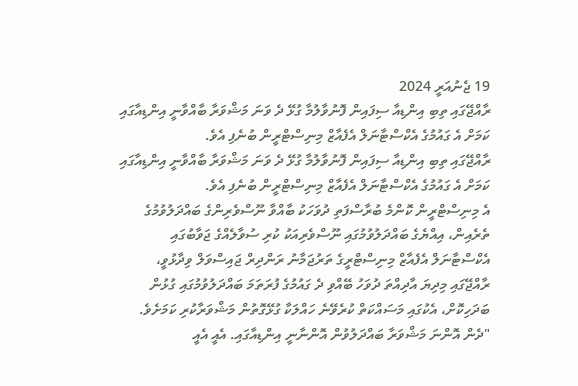19 ޖެނުއަރީ 2024
ރާއްޖޭގައި ތިބި އިންޑިއާ ސިފައިން ފޮނުވާލުމާ ގުޅޭ ދެ ވަނަ މަޝްވަރާ ބާއްވާނީ އިންޑިއާގައި ކަމަށް އެ ގައުމުގެ އެކްސްޓާނަލް އެފެއާޒް މިނިސްޓްރީން ބުނެފި އެވެ.
ރާއްޖޭގައި ތިބި އިންޑިއާ ސިފައިން ފޮނުވާލުމާ ގުޅޭ ދެ ވަނަ މަޝްވަރާ ބާއްވާނީ އިންޑިއާގައި ކަމަށް އެ ގައުމުގެ އެކްސްޓާނަލް އެފެއާޒް މިނިސްޓްރީން ބުނެފި އެވެ.
އެ މިނިސްޓްރީން ކޮންމެ ބުރާސްފަތި ދުވަހަކު ބާއްވާ ނޫސްވެރިންގެ ބައްދަލުވުމުގެ ތެރެއިން، އިއްޔެގެ ބައްދަލުވުމުގައި ނޫސްވެރިއަކު ކުރި ސުވާލެއްގެ ޖަވާބުގައި އެކްސްޓާނަލް އެފެއާޒް މިނިސްޓްރީގެ ތަރުޖަމާނު ރަންދިރް ޖައިސްވަލް ވިދާޅުވީ، ރާއްޖޭގައި މިދިޔަ އާދިއްތަ ދުވަހު ބޭއްވި ދެ ގައުމުގެ ފުރަތަމަ ބައްދަލުވުމުގައި ގުޅުން ބަދަހިކޮށް، އެކުގައި މަސައްކަތް ކުރެވޭނެ ހައްލަކާ ގުޅޭގޮތުން މަޝްވަރާކުރި ކަމަށެވެ.
"ދެން އޮންނަ މަޝްވަރާ ބައްދަލުވުން އޮންނާނީ އިންޑިއާގައި. އެއީ އެއީ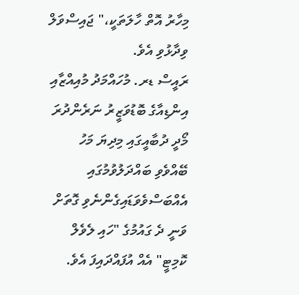މިހާރު އޮތް ހާލަތަކީ،" ޖައިސްވަލް ވިދާޅުވި އެވެ.
ރައީސް ޑރ. މުހައްމަދު މުއިއްޒާއި އިންޑިއާގެ ބޮޑުވަޒީރު ނަރެންދުރަ މޯދީ ދުބާއީގައި މިދިޔަ މަހު ބޭއްވެވި ބައްދަލުވުމުގައި އެއްބަސްވެވަޑައިގެންނެވި ގޮތަށް ވަނީ ދެ ގައުމުގެ "ހައި ލެވެލް ކޮމިޓީ" އެއް އުފައްދައިފަ އެވެ.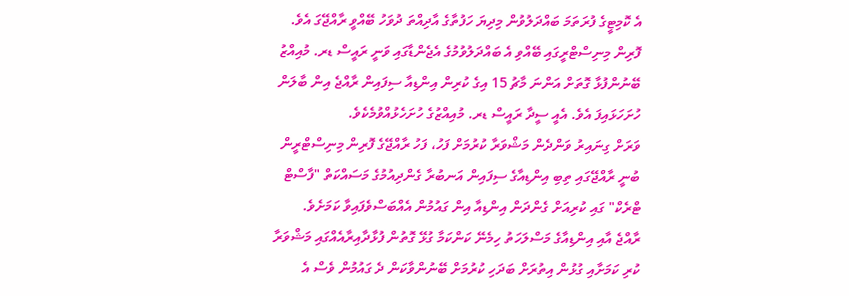އެ ކޮމިޓީގެ ފުރަތަމަ ބައްދަލުވުން މިދިޔަ ހަފުތާގެ އާދިއްތަ ދުވަހު ބޭއްވީ ރާއްޖޭގަ އެވެ.
ފޮރިން މިނިސްޓްރީގައި ބޭއްވި އެ ބައްދަލުވުމުގެ އެޖެންޑާގައި ވަނީ ރައީސް ޑރ. މުއިއްޒު ބޭނުންފުޅާ ގޮތަށް އަންނަ މާޗު 15 އިގެ ކުރިން އިންޑިއާ ސިފައިން ރާއްޖެ އިން ބާލަން ހުށަހަޅައިފަ އެވެ. އެއީ ސީދާ ރައީސް ޑރ. މުއިއްޒުގެ ހުށަހެޅުއްވުމެކެވެ.
ވަރަށް ގިނައިރު ވަންދެން މަޝްވަރާ ކުރުމަށް ފަހު، ފަހު ރާއްޖޭގެ ފޮރިން މިނިސްޓްރީން ބުނީ ރާއްޖޭގައި ތިބި އިންޑިއާގެ ސިފައިން އަނބުރާ ގެންދިއުމުގެ މަސައްކަތް "ފާސްޓް ޓްރެކް" ގައި ކުރިއަށް ގެންދަން އިންޑިއާ އިން ގައުމުން އެއްބަސްވެފައިވާ ކަމަށެވެ.
ރާއްޖެ އާއި އިންޑިއާގެ މަސްލަހަތު ހިމެނޭ ކަންކަމާ ގުޅޭ ގޮތުން ފުޅާދާއިރާއެއްގައި މަޝްވަރާ ކުރި ކަމަށާއި ގުޅުން އިތުރަށް ބަދަހި ކުރުމަށް ބޭނުންވާކަން ދެ ގައުމުން ވެސް އެ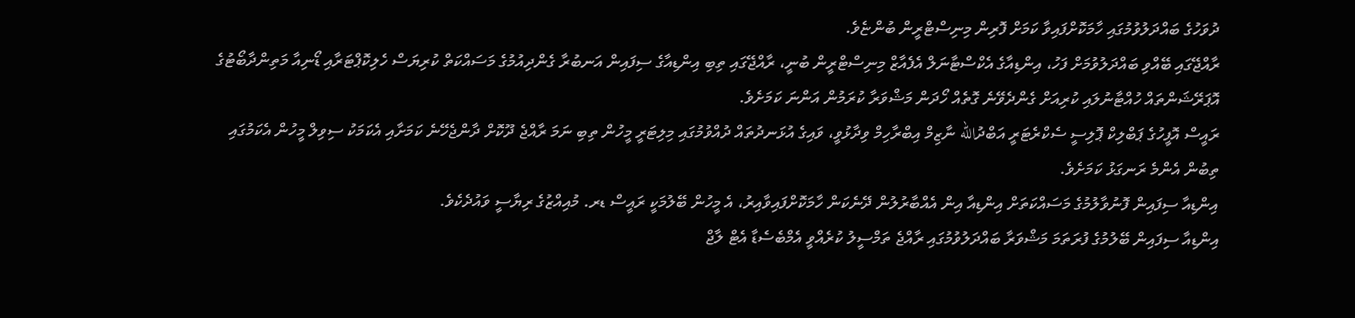ދުވަހުގެ ބައްދަލުވުމުގައި ހާމަކޮށްފައިވާ ކަމަށް ފޮރިން މިނިސްޓްރީން ބުންޏެވެ.
ރާއްޖޭގައި ބޭއްވި ބައްދަލުވުމަށް ފަހު، އިންޑިއާގެ އެކްސްޓާނަލް އެފެއާޒް މިނިސްޓްރީން ބުނީ، ރާއްޖޭގައި ތިބި އިންޑިއާގެ ސިފައިން އަނބުރާ ގެންދިއުމުގެ މަސައްކަތް ކުރިޔަސް ހެލިކޮޕްޓަރާއި ޑޯނިއާ މަތިންދާބޯޓުގެ އޮޕަރޭޝަންތައް ހުއްޓާނުލައި ކުރިއަށް ގެންދެވޭނެ ގޮތެއް ހޯދަން މަޝްވަރާ ކުރަމުން އަންނަ ކަމަށެވެ.
ރައީސް އޮފީހުގެ ޕަބްލިކް ޕޮލިސީ ސެކްރެޓަރީ އަބްދުالله ނާޒިމް އިބްރާހިމް ވިދާޅުވީ، ވައިގެ އުޅަނދުތައް ދުއްވުމުގައި މިލިޓަރީ މީހުން ތިބި ނަމަ ރާއްޖެ ދޫކޮށް ދާންޖެހޭނެ ކަމަށާއި އެކަމަކު ސިވިލް މީހުން އެކަމުގައި ތިބުން އެންމެ ރަނގަޅު ކަމަށެވެ.
އިންޑިއާ ސިފައިން ފޮނުވާލުމުގެ މަސައްކަތަށް އިންޑިއާ އިން އެއްބާރުލުން ދޭނެކަން ހާމަކޮށްފައިވާއިރު، އެ މީހުން ބޭލުމަކީ ރައީސް ޑރ. މުއިއްޒުގެ ރިޔާސީ ވައުދެކެވެ.
އިންޑިއާ ސިފައިން ބޭލުމުގެ ފުރަތަމަ މަޝްވަރާ ބައްދަލުވުމުގައި ރާއްޖެ ތަމްސީލު ކުރެއްވީ އެމްބެސެޑާ އެޓް ލާޖް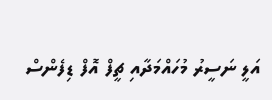އަލީ ނަސީރު މުހައްމަދާއި ޗީފް އޮފް ޑިފެންސް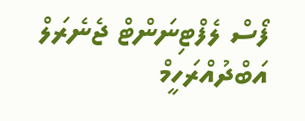ފޯސް ލެފްޓިނަންޓް ޖެނެރަލް އަބްދުއްރަހީމް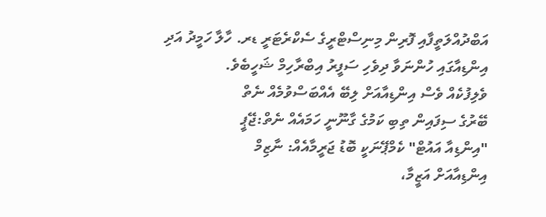އަބްދުއްލަތީފާއި ފޮރިން މިނިސްޓްރީގެ ސެކްރެޓަރީ ޑރ. ހާލާ ހަމީދު އަދި އިންޑިއާގައި ހުންނަވާ ދިވެހި ސަފީރު އިބްރާހިމް ޝަހީބެވެ.
ވެލިފުކެއް ވެސް އިންޑިއާއަށް ލިބޭ އެއްބަސްވުމެއް ނެތް
ބޭރުގެ ސިފައިން ތިބި ކަމުގެ ގާނޫނީ ހަމައެއް ނެތް:ޖޭޕީ
"އިންޑިއާ އައުޓް" ކެމްޕޭނަކީ ބޮޑު ޖަރީމާއެއް: ނާޒިމް
އިންޑިއާއަށް އަޒީމާ،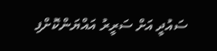ސައުދީ އަށް ސަރީރު އައްޔަންކޮށްފި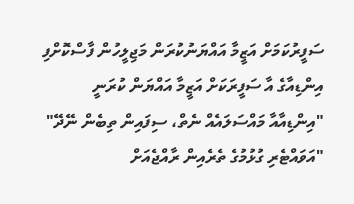ސަފީރުކަމަށް އަޒީމާ އައްޔަނުކުރަން މަޖިލީހުން ފާސްކޮށްފި
އިންޑިއާގެ އާ ސަފީރަކަށް އަޒީމާ އައްޔަން ކުރަނީ
"އިންޑިއާއާ މައްސަލައެއް ނެތް، ސިފައިން ތިބެން ނޭދޭ"
"އަވައްޓެރި ގުޅުމުގެ ތެރެއިން ރާއްޖެއަށް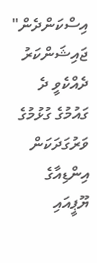އިސްކަންދެން"
ޖައިޝަންކަރު ދެއްކެވީ ދެ ގައުމުގެ ގުޅުމުގެ ވަރުގަދަކަން
އިންޑިއާގެ ޔޫޕީއައި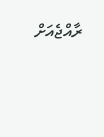ރާއްޖެއަށް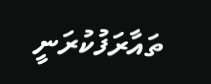ތައާރަފުކުރަނީ